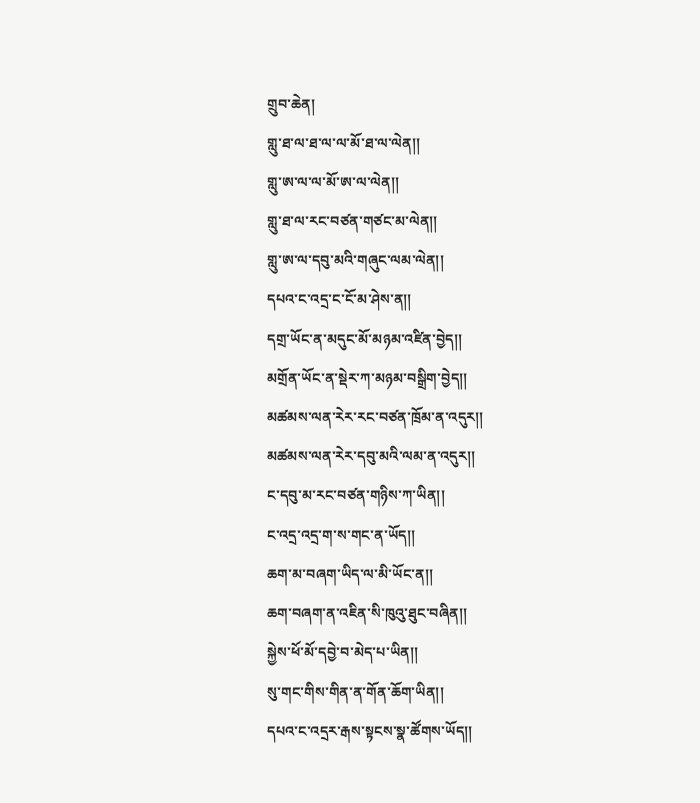གྲུབ་ཆེན།
གླུ་ཐ་ལ་ཐ་ལ་ལ་མོ་ཐ་ལ་ལེན།།
གླུ་ཨ་ལ་ལ་མོ་ཨ་ལ་ལེན།།
གླུ་ཐ་ལ་རང་བཙན་གཙང་མ་ལེན།།
གླུ་ཨ་ལ་དབུ་མའི་གཞུང་ལམ་ལེན།།
དཔའ་ང་འདྲ་ང་ངོ་མ་ཤེས་ན།།
དགྲ་ཡོང་ན་མདུང་མོ་མཉམ་འཛིན་བྱེད།།
མགྲོན་ཡོང་ན་སྡེར་ཀ་མཉམ་བསྒྲིག་བྱེད།།
མཚམས་ལན་རེར་རང་བཙན་ཁྲོམ་ན་འདུར།།
མཚམས་ལན་རེར་དབུ་མའི་ལམ་ན་འདུར།།
ང་དབུ་མ་རང་བཙན་གཉིས་ཀ་ཡིན།།
ང་འདྲ་འདྲ་ག་ས་གང་ན་ཡོད།།
ཆག་མ་བཞག་ཡིད་ལ་མི་ཡོང་ན།།
ཆག་བཞག་ན་འཇིན་སི་ཁུའུ་ཐུང་བཞིན།།
སྐྱེས་ཕོ་མོ་དབྱེ་བ་མེད་པ་ཡིན།།
སུ་གང་གིས་གིན་ན་གོན་ཆོག་ཡིན།།
དཔའ་ང་འདྲར་རྒས་སྟངས་སྣ་ཚོགས་ཡོད།།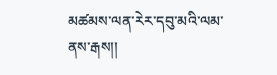མཚམས་ལན་རེར་དབུ་མའི་ལམ་ནས་རྒས།།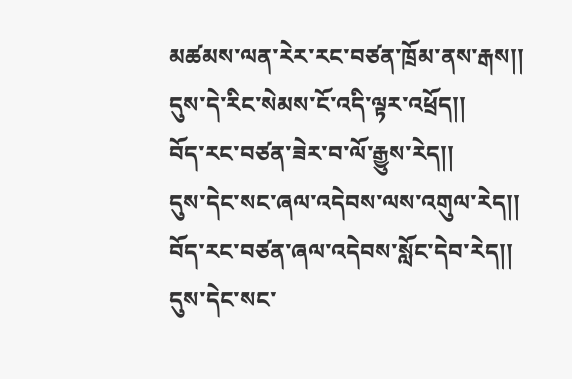མཚམས་ལན་རེར་རང་བཙན་ཁྲོམ་ནས་རྒས།།
དུས་དེ་རིང་སེམས་ངོ་འདི་ལྟར་འཕྲོད།།
བོད་རང་བཙན་ཟེར་བ་ལོ་རྒྱུས་རེད།།
དུས་དེང་སང་ཞལ་འདེབས་ལས་འགུལ་རེད།།
བོད་རང་བཙན་ཞལ་འདེབས་སློང་དེབ་རེད།།
དུས་དེང་སང་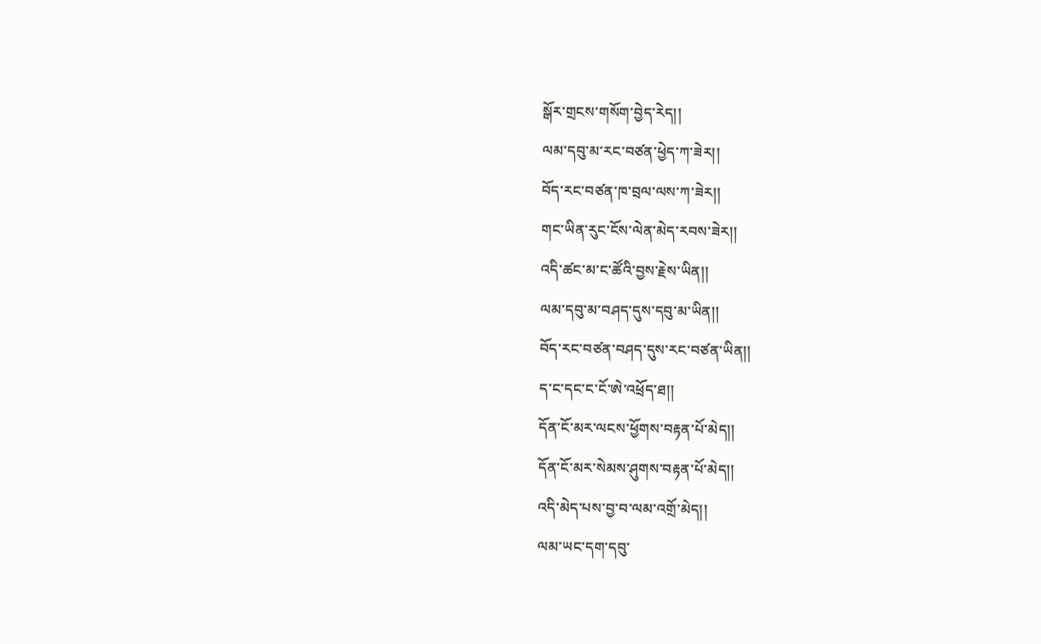སྒོར་གྲངས་གསོག་བྱེད་རེད།།
ལམ་དབུ་མ་རང་བཙན་ཕྱེད་ཀ་ཟེར།།
བོད་རང་བཙན་ཁ་བྲལ་ལས་ཀ་ཟེར།།
གང་ཡིན་རུང་ངོས་ལེན་མེད་རབས་ཟེར།།
འདི་ཚང་མ་ང་ཚོའི་བྱས་རྗེས་ཡིན།།
ལམ་དབུ་མ་བཤད་དུས་དབུ་མ་ཡིན།།
བོད་རང་བཙན་བཤད་དུས་རང་བཙན་ཡིན།།
ད་ང་དང་ང་ངོ་ཨེ་འཕྲོད་ཐ།།
དོན་ངོ་མར་ལངས་ཕྱོགས་བརྟན་པོ་མེད།།
དོན་ངོ་མར་སེམས་ཤུགས་བརྟན་པོ་མེད།།
འདི་མེད་པས་བྱ་བ་ལམ་འགྲོ་མེད།།
ལམ་ཡང་དག་དབུ་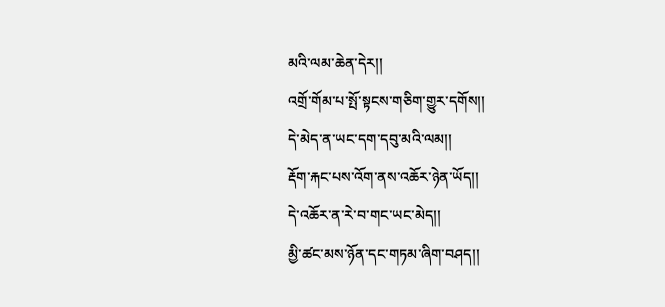མའི་ལམ་ཆེན་དེར།།
འགྲོ་གོམ་པ་སྤོ་སྟངས་གཅིག་གྱུར་དགོས།།
དེ་མེད་ན་ཡང་དག་དབུ་མའི་ལམ།།
རྡོག་རྐང་པས་འོག་ནས་འཆོར་ཉེན་ཡོད།།
དེ་འཆོར་ན་རེ་བ་གང་ཡང་མེད།།
མྱི་ཚང་མས་ཉོན་དང་གཏམ་ཞིག་བཤད།།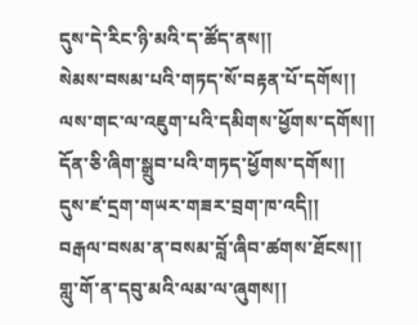དུས་དེ་རིང་ཉི་མའི་ད་ཚོད་ནས།།
སེམས་བསམ་པའི་གཏད་སོ་བརྟན་པོ་དགོས།།
ལས་གང་ལ་འཇུག་པའི་དམིགས་ཕྱོགས་དགོས།།
དོན་ཅི་ཞིག་སྒྲུབ་པའི་གཏད་ཕྱོགས་དགོས།།
དུས་ཛ་དྲག་གཡར་གཟར་བྲག་ཁ་འདི།།
བརྒལ་བསམ་ན་བསམ་བློ་ཞིབ་ཚགས་ཐོངས།།
གླུ་གོ་ན་དབུ་མའི་ལམ་ལ་ཞུགས།།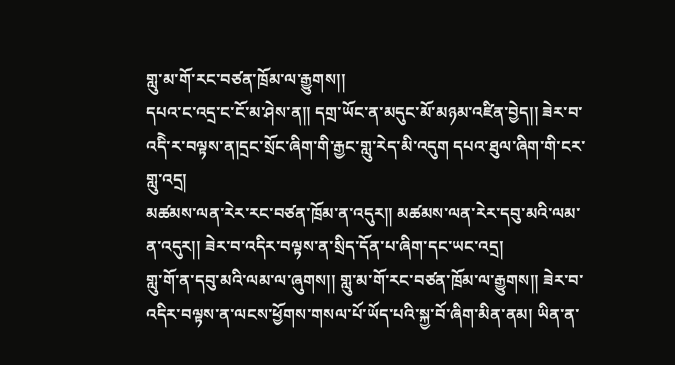གླུ་མ་གོ་རང་བཙན་ཁྲོམ་ལ་རྒྱུགས།།
དཔའ་ང་འདྲ་ང་ངོ་མ་ཤེས་ན།། དགྲ་ཡོང་ན་མདུང་མོ་མཉམ་འཛིན་བྱེད།། ཟེར་བ་འདིེ་ར་བལྟས་ན།དྲང་སྲོང་ཞིག་གི་རྒྱང་གླུ་རེད་མི་འདུག དཔའ་ཐུལ་ཞིག་གི་ངར་གླུ་འདྲ།
མཚམས་ལན་རེར་རང་བཙན་ཁྲོམ་ན་འདུར།། མཚམས་ལན་རེར་དབུ་མའི་ལམ་ན་འདུར།། ཟེར་བ་འདིར་བལྟས་ན་སྲིད་དོན་པ་ཞིག་དང་ཡང་འདྲ།
གླུ་གོ་ན་དབུ་མའི་ལམ་ལ་ཞུགས།། གླུ་མ་གོ་རང་བཙན་ཁྲོམ་ལ་རྒྱུགས།། ཟེར་བ་འདིར་བལྟས་ན་ལངས་ཕྱོགས་གསལ་པོ་ཡོད་པའི་སྐྱ་བོ་ཞིག་མིན་ནམ། ཡིན་ན་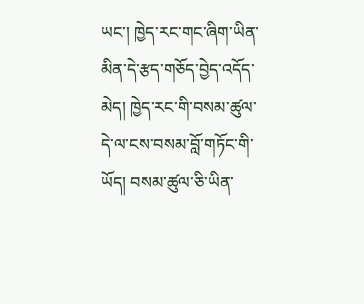ཡང་། ཁྱེད་རང་གང་ཞིག་ཡིན་མིན་དེ་རྩད་གཅོད་བྱེད་འདོད་མེད། ཁྱེད་རང་གི་བསམ་ཚུལ་དེ་ལ་ངས་བསམ་བློ་གཏོང་གི་ཡོད། བསམ་ཚུལ་ཅི་ཡིན་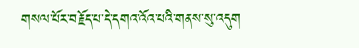གསལ་པོར་བརྗོད་པ་དེ་དགའ་འོའ་པའི་གནས་སུ་འདུག